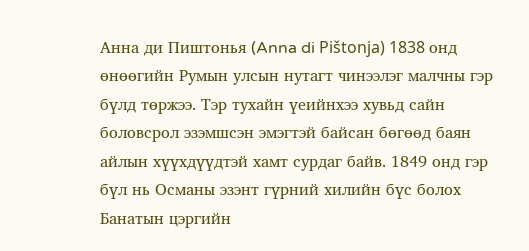Анна ди Пиштонья (Anna di Pištonja) 1838 онд өнөөгийн Румын улсын нутагт чинээлэг малчны гэр бүлд төржээ. Тэр тухайн үеийнхээ хувьд сайн боловсрол эзэмшсэн эмэгтэй байсан бөгөөд баян айлын хүүхдүүдтэй хамт сурдаг байв. 1849 онд гэр бүл нь Османы эзэнт гүрний хилийн бүс болох Банатын цэргийн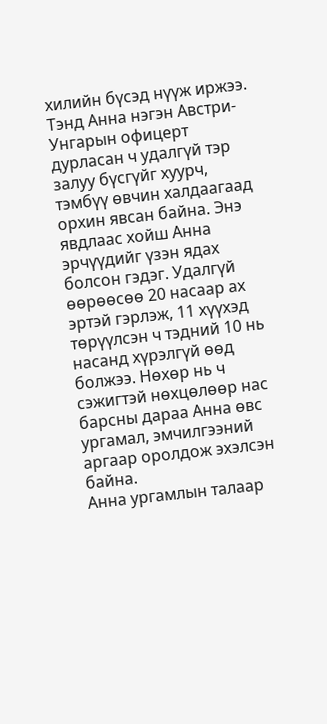хилийн бүсэд нүүж иржээ. Тэнд Анна нэгэн Австри-Унгарын офицерт дурласан ч удалгүй тэр залуу бүсгүйг хуурч, тэмбүү өвчин халдаагаад орхин явсан байна. Энэ явдлаас хойш Анна эрчүүдийг үзэн ядах болсон гэдэг. Удалгүй өөрөөсөө 20 насаар ах эртэй гэрлэж, 11 хүүхэд төрүүлсэн ч тэдний 10 нь насанд хүрэлгүй өөд болжээ. Нөхөр нь ч сэжигтэй нөхцөлөөр нас барсны дараа Анна өвс ургамал, эмчилгээний аргаар оролдож эхэлсэн байна.
Анна ургамлын талаар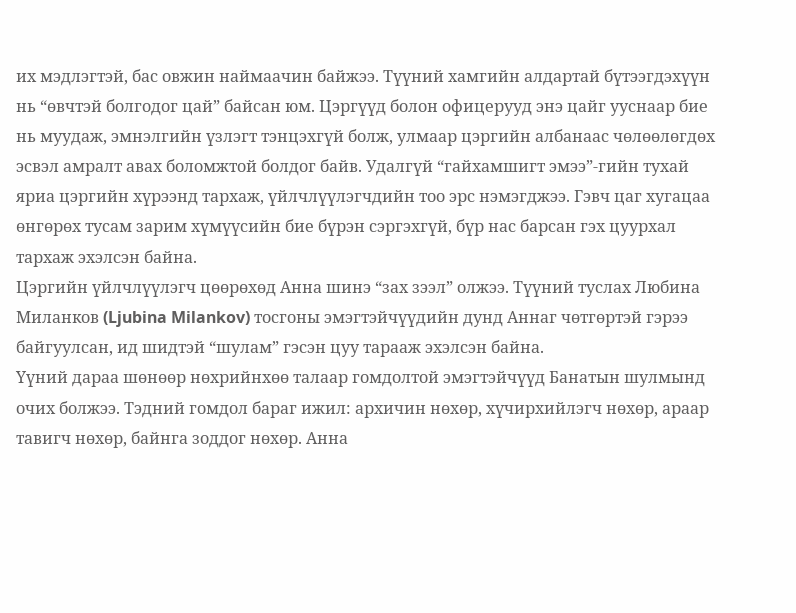их мэдлэгтэй, бас овжин наймаачин байжээ. Түүний хамгийн алдартай бүтээгдэхүүн нь “өвчтэй болгодог цай” байсан юм. Цэргүүд болон офицерууд энэ цайг ууснаар бие нь муудаж, эмнэлгийн үзлэгт тэнцэхгүй болж, улмаар цэргийн албанаас чөлөөлөгдөх эсвэл амралт авах боломжтой болдог байв. Удалгүй “гайхамшигт эмээ”-гийн тухай яриа цэргийн хүрээнд тархаж, үйлчлүүлэгчдийн тоо эрс нэмэгджээ. Гэвч цаг хугацаа өнгөрөх тусам зарим хүмүүсийн бие бүрэн сэргэхгүй, бүр нас барсан гэх цуурхал тархаж эхэлсэн байна.
Цэргийн үйлчлүүлэгч цөөрөхөд Анна шинэ “зах зээл” олжээ. Түүний туслах Любина Миланков (Ljubina Milankov) тосгоны эмэгтэйчүүдийн дунд Аннаг чөтгөртэй гэрээ байгуулсан, ид шидтэй “шулам” гэсэн цуу тарааж эхэлсэн байна.
Үүний дараа шөнөөр нөхрийнхөө талаар гомдолтой эмэгтэйчүүд Банатын шулмынд очих болжээ. Тэдний гомдол бараг ижил: архичин нөхөр, хүчирхийлэгч нөхөр, араар тавигч нөхөр, байнга зоддог нөхөр. Анна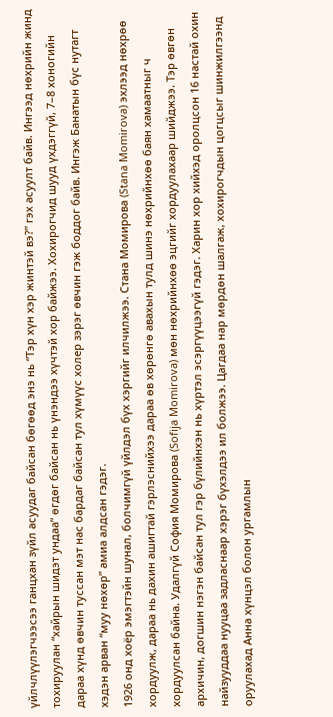үйлчлүүлэгчээсээ ганцхан зүйл асуудаг байсан бөгөөд энэ нь “Тэр хүн хэр жинтэй вэ?” гэх асуулт байв. Ингээд нөхрийн жинд тохируулан “хайрын шидэт ундаа” өгдөг байсан нь үнэндээ хүчтэй хор байжээ. Хохирогчид шууд үхдэггүй, 7–8 хоногийн дараа хүнд өвчин туссан мэт нас бардаг байсан тул хүмүүс холер зэрэг өвчин гэж боддог байв. Ингэж Банатын бүс нутагт хэдэн арван “муу нөхөр” амиа алдсан гэдэг.
1926 онд хоёр эмэгтэйн шунал, болчимгүй үйлдэл бүх хэргийг илчилжээ. Стана Момирова (Stana Momirova) эхлээд нөхрөө хордуулж, дараа нь дахин ашигтай гэрлэснийхээ дараа өв хөрөнгө авахын тулд шинэ нөхрийнхөө баян хамаатныг ч хордуулсан байна. Удалгүй София Момирова (Sofija Momirova) мөн нөхрийнхөө эцгийг хордуулахаар шийджээ. Тэр өвгөн архичин, догшин нэгэн байсан тул гэр бүлийнхэн нь хүртэл эсэргүүцээгүй гэдэг. Харин хор хийхэд оролцсон 16 настай охин найзууддаа нууцаа задласнаар хэрэг бүхэлдээ ил болжээ. Цагдаа нар мөрдөн шалгаж, хохирогчдын цогцсыг шинжилгээнд оруулахад Анна хүнцэл болон ургамлын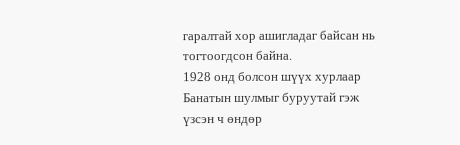гаралтай хор ашигладаг байсан нь тогтоогдсон байна.
1928 онд болсон шүүх хурлаар Банатын шулмыг буруутай гэж үзсэн ч өндөр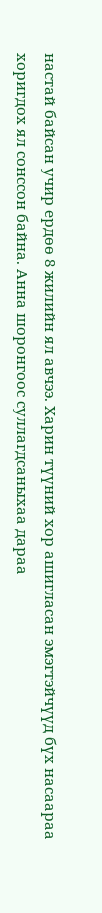настай байсан учир ердөө 8 жилийн ял авчээ. Харин түүний хор ашигласан эмэгтэйчүүд бүх насаараа хоригдох ял сонссон байна. Анна шоронгоос суллагдсаныхаа дараа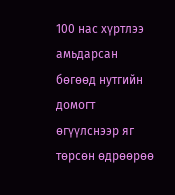100 нас хүртлээ амьдарсан бөгөөд нутгийн домогт өгүүлснээр яг төрсөн өдрөөрөө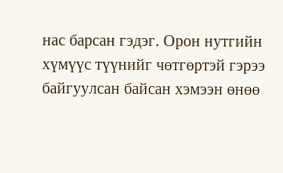нас барсан гэдэг. Орон нутгийн хүмүүс түүнийг чөтгөртэй гэрээ байгуулсан байсан хэмээн өнөө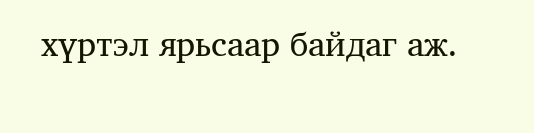хүртэл ярьсаар байдаг аж.